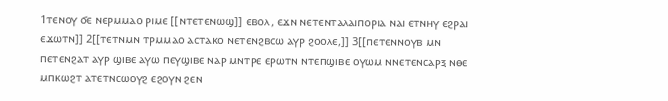1ⲧⲉⲛⲟⲩ ϭⲉ ⲛⲉⲣⲙⲙⲁⲟ ⲣⲓⲙⲉ [[ⲛⲧⲉⲧⲉⲛⲱϣ]] ⲉⲃⲟⲗ, ⲉϫⲛ ⲛⲉⲧⲉⲛⲧⲁⲗⲁⲓⲡⲟⲣⲓⲁ ⲛⲁⲓ ⲉⲧⲛⲏⲩ ⲉϩⲣⲁⲓ ⲉϫⲱⲧⲛ]] 2[[ⲧⲉⲧⲛⲙⲛ ⲧⲣⲙⲙⲁⲟ ⲁⲥⲧⲁⲕⲟ ⲛⲉⲧⲉⲛϩⲃⲥⲱ ⲁⲩⲣ ϩⲟⲟⲗⲉ,]] 3[[ⲡⲉⲧⲉⲛⲛⲟⲩⲃ ⲙⲛ ⲡⲉⲧⲉⲛϩⲁⲧ ⲁⲩⲣ ϣⲓⲃⲉ ⲁⲩⲱ ⲡⲉⲩϣⲓⲃⲉ ⲛⲁⲣ ⲙⲛⲧⲣⲉ ⲉⲣⲱⲧⲛ ⲛⲧⲉⲡϣⲓⲃⲉ ⲟⲩⲱⲙ ⲛⲛⲉⲧⲉⲛⲥⲁⲣⲝ ⲛⲑⲉ ⲙⲡⲕⲱϩⲧ ⲁⲧⲉⲧⲛⲥⲱⲟⲩϩ ⲉϩⲟⲩⲛ ϩⲉⲛ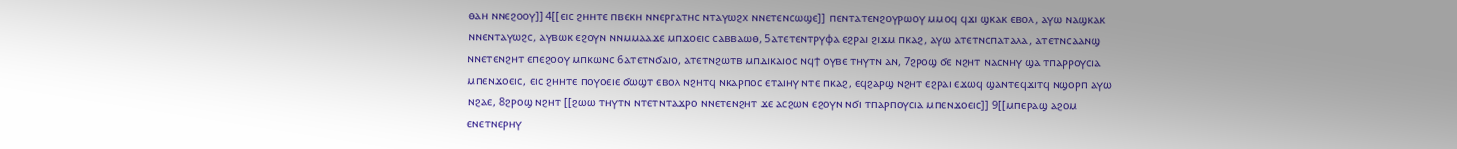ⲑⲁⲏ ⲛⲛⲉϩⲟⲟⲩ]] 4[[ⲉⲓⲥ ϩⲏⲏⲧⲉ ⲡⲃⲉⲕⲏ ⲛⲛⲉⲣⲅⲁⲧⲏⲥ ⲛⲧⲁⲩⲱϩⲭ ⲛⲛⲉⲧⲉⲛⲥⲱϣⲉ]] ⲡⲉⲛⲧⲁⲧⲉⲛϩⲟⲩⲣⲱⲟⲩ ⲙⲙⲟϥ ϥϫⲓ ϣⲕⲁⲕ ⲉⲃⲟⲗ, ⲁⲩⲱ ⲛⲁϣⲕⲁⲕ ⲛⲛⲉⲛⲧⲁⲩⲱϩⲥ, ⲁⲩⲃⲱⲕ ⲉϩⲟⲩⲛ ⲛⲛⲙⲙⲁⲁϫⲉ ⲙⲡϫⲟⲉⲓⲥ ⲥⲁⲃⲃⲁⲱⲑ, 5ⲁⲧⲉⲧⲉⲛⲧⲣⲩⲫⲁ ⲉϩⲣⲁⲓ ϩⲓϫⲙ ⲡⲕⲁϩ, ⲁⲩⲱ ⲁⲧⲉⲧⲛⲥⲡⲁⲧⲁⲗⲁ, ⲁⲧⲉⲧⲛⲥⲁⲁⲛϣ ⲛⲛⲉⲧⲉⲛϩⲏⲧ ⲉⲡⲉϩⲟⲟⲩ ⲙⲡⲕⲱⲛⲥ 6ⲁⲧⲉⲧⲛϭⲁⲓⲟ, ⲁⲧⲉⲧⲛϩⲱⲧⲃ ⲙⲡⲇⲓⲕⲁⲓⲟⲥ ⲛϥϯ ⲟⲩⲃⲉ ⲧⲏⲩⲧⲛ ⲁⲛ, 7ϩⲣⲟϣ ϭⲉ ⲛϩⲏⲧ ⲛⲁⲥⲛⲏⲩ ϣⲁ ⲧⲡⲁⲣⲣⲟⲩⲥⲓⲁ ⲙⲡⲉⲛϫⲟⲉⲓⲥ, ⲉⲓⲥ ϩⲏⲏⲧⲉ ⲡⲟⲩⲟⲉⲓⲉ ϭⲱϣⲧ ⲉⲃⲟⲗ ⲛϩⲏⲧϥ ⲛⲕⲁⲣⲡⲟⲥ ⲉⲧⲁⲓⲏⲩ ⲛⲧⲉ ⲡⲕⲁϩ, ⲉϥϩⲁⲣϣ ⲛϩⲏⲧ ⲉϩⲣⲁⲓ ⲉϫⲱϥ ϣⲁⲛⲧⲉϥϫⲓⲧϥ ⲛϣⲟⲣⲡ ⲁⲩⲱ ⲛϩⲁⲉ, 8ϩⲣⲟϣ ⲛϩⲏⲧ [[ϩⲱⲱ ⲧⲏⲩⲧⲛ ⲛⲧⲉⲧⲛⲧⲁϫⲣⲟ ⲛⲛⲉⲧⲉⲛϩⲏⲧ ϫⲉ ⲁⲥϩⲱⲛ ⲉϩⲟⲩⲛ ⲛϭⲓ ⲧⲡⲁⲣⲡⲟⲩⲥⲓⲁ ⲙⲡⲉⲛϫⲟⲉⲓⲥ]] 9[[ⲙⲡⲉⲣⲁϣ ⲁϩⲟⲙ ⲉⲛⲉⲧⲛⲉⲣⲏⲩ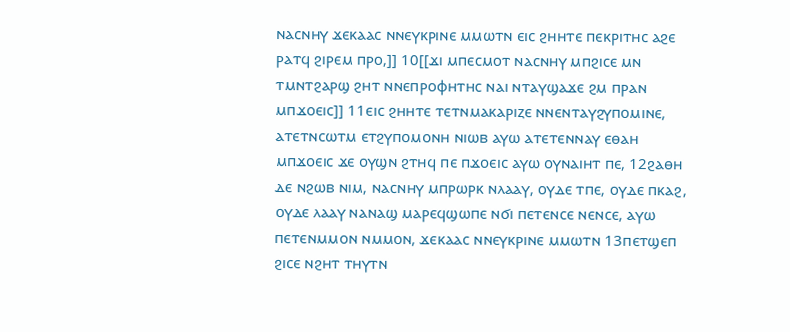ⲛⲁⲥⲛⲏⲩ ϫⲉⲕⲁⲁⲥ ⲛⲛⲉⲩⲕⲣⲓⲛⲉ ⲙⲙⲱⲧⲛ ⲉⲓⲥ ϩⲏⲏⲧⲉ ⲡⲉⲕⲣⲓⲧⲏⲥ ⲁϩⲉ ⲣⲁⲧϥ ϩⲓⲣⲉⲙ ⲡⲣⲟ,]] 10[[ϫⲓ ⲙⲡⲉⲥⲙⲟⲧ ⲛⲁⲥⲛⲏⲩ ⲙⲡϩⲓⲥⲉ ⲙⲛ ⲧⲙⲛⲧϩⲁⲣϣ ϩⲏⲧ ⲛⲛⲉⲡⲣⲟⲫⲏⲧⲏⲥ ⲛⲁⲓ ⲛⲧⲁⲩϣⲁϫⲉ ϩⲙ ⲡⲣⲁⲛ ⲙⲡϫⲟⲉⲓⲥ]] 11ⲉⲓⲥ ϩⲏⲏⲧⲉ ⲧⲉⲧⲛⲙⲁⲕⲁⲣⲓⲍⲉ ⲛⲛⲉⲛⲧⲁⲩϩⲩⲡⲟⲙⲓⲛⲉ, ⲁⲧⲉⲧⲛⲥⲱⲧⲙ ⲉⲧϩⲩⲡⲟⲙⲟⲛⲏ ⲛⲓⲱⲃ ⲁⲩⲱ ⲁⲧⲉⲧⲉⲛⲛⲁⲩ ⲉⲑⲁⲏ ⲙⲡϫⲟⲉⲓⲥ ϫⲉ ⲟⲩϣⲛ ϩⲧⲏϥ ⲡⲉ ⲡϫⲟⲉⲓⲥ ⲁⲩⲱ ⲟⲩⲛⲁⲓⲏⲧ ⲡⲉ, 12ϩⲁⲑⲏ ⲇⲉ ⲛϩⲱⲃ ⲛⲓⲙ, ⲛⲁⲥⲛⲏⲩ ⲙⲡⲣⲱⲣⲕ ⲛⲗⲁⲁⲩ, ⲟⲩⲇⲉ ⲧⲡⲉ, ⲟⲩⲇⲉ ⲡⲕⲁϩ, ⲟⲩⲇⲉ ⲗⲁⲁⲩ ⲛⲁⲛⲁϣ ⲙⲁⲣⲉϥϣⲱⲡⲉ ⲛϭⲓ ⲡⲉⲧⲉⲛⲥⲉ ⲛⲉⲛⲥⲉ, ⲁⲩⲱ ⲡⲉⲧⲉⲛⲙⲙⲟⲛ ⲛⲙⲙⲟⲛ, ϫⲉⲕⲁⲁⲥ ⲛⲛⲉⲩⲕⲣⲓⲛⲉ ⲙⲙⲱⲧⲛ 13ⲡⲉⲧϣⲉⲡ ϩⲓⲥⲉ ⲛϩⲏⲧ ⲧⲏⲩⲧⲛ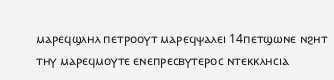ⲙⲁⲣⲉϥϣⲗⲏⲗ ⲡⲉⲧⲣⲟⲟⲩⲧ ⲙⲁⲣⲉϥⲯⲁⲗⲉⲓ 14ⲡⲉⲧϣⲱⲛⲉ ⲛϩⲏⲧ ⲧⲏⲩ ⲙⲁⲣⲉϥⲙⲟⲩⲧⲉ ⲉⲛⲉⲡⲣⲉⲥⲃⲩⲧⲉⲣⲟⲥ ⲛⲧⲉⲕⲕⲗⲏⲥⲓⲁ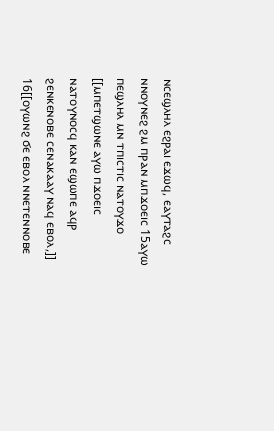ⲛⲥⲉϣⲗⲏⲗ ⲉϩⲣⲁⲓ ⲉϫⲱϥ, ⲉⲁⲩⲧⲁϩⲥ ⲛⲛⲟⲩⲛⲉϩ ϩⲙ ⲡⲣⲁⲛ ⲙⲡϫⲟⲉⲓⲥ 15ⲁⲩⲱ ⲡⲉϣⲗⲏⲗ ⲙⲛ ⲧⲡⲓⲥⲧⲓⲥ ⲛⲁⲧⲟⲩϫⲟ [[ⲙⲡⲉⲧϣⲱⲛⲉ ⲁⲩⲱ ⲡϫⲟⲉⲓⲥ ⲛⲁⲧⲟⲩⲛⲟⲥϥ ⲕⲁⲛ ⲉϣⲱⲡⲉ ⲁϥⲣ ϩⲉⲛⲕⲉⲛⲟⲃⲉ ⲥⲉⲛⲁⲕⲁⲁⲩ ⲛⲁϥ ⲉⲃⲟⲗ,]] 16[[ⲟⲩⲱⲛϩ ϭⲉ ⲉⲃⲟⲗ ⲛⲛⲉⲧⲉⲛⲛⲟⲃⲉ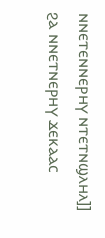ⲛⲛⲉⲧⲉⲛⲛⲉⲣⲏⲩ ⲛⲧⲉⲧⲛϣⲗⲏⲗ]] ϩⲁ ⲛⲛⲉⲧⲛⲉⲣⲏⲩ ϫⲉⲕⲁⲁⲥ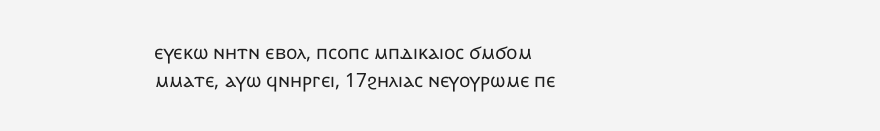ⲉⲩⲉⲕⲱ ⲛⲏⲧⲛ ⲉⲃⲟⲗ, ⲡⲥⲟⲡⲥ ⲙⲡⲇⲓⲕⲁⲓⲟⲥ ϭⲙϭⲟⲙ ⲙⲙⲁⲧⲉ, ⲁⲩⲱ ϥⲛⲏⲣⲅⲉⲓ, 17ϩⲏⲗⲓⲁⲥ ⲛⲉⲩⲟⲩⲣⲱⲙⲉ ⲡⲉ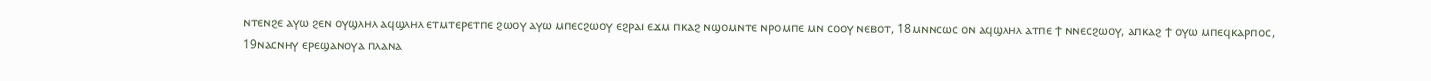ⲛⲧⲉⲛϩⲉ ⲁⲩⲱ ϩⲉⲛ ⲟⲩϣⲗⲏⲗ ⲁϥϣⲗⲏⲗ ⲉⲧⲙⲧⲉⲣⲉⲧⲡⲉ ϩⲱⲟⲩ ⲁⲩⲱ ⲙⲡⲉⲥϩⲱⲟⲩ ⲉϩⲣⲁⲓ ⲉϫⲙ ⲡⲕⲁϩ ⲛϣⲟⲙⲛⲧⲉ ⲛⲣⲟⲙⲡⲉ ⲙⲛ ⲥⲟⲟⲩ ⲛⲉⲃⲟⲧ, 18ⲙⲛⲛⲥⲱⲥ ⲟⲛ ⲁϥϣⲗⲏⲗ ⲁⲧⲡⲉ ϯ ⲛⲛⲉⲥϩⲱⲟⲩ, ⲁⲡⲕⲁϩ ϯ ⲟⲩⲱ ⲙⲡⲉϥⲕⲁⲣⲡⲟⲥ, 19ⲛⲁⲥⲛⲏⲩ ⲉⲣⲉϣⲁⲛⲟⲩⲁ ⲡⲗⲁⲛⲁ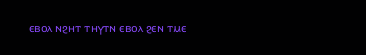ⲉⲃⲟⲗ ⲛϩⲏⲧ ⲧⲏⲩⲧⲛ ⲉⲃⲟⲗ ϩⲉⲛ ⲧⲙⲉ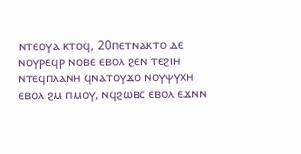ⲛⲧⲉⲟⲩⲁ ⲕⲧⲟϥ, 20ⲡⲉⲧⲛⲁⲕⲧⲟ ⲇⲉ ⲛⲟⲩⲣⲉϥⲣ ⲛⲟⲃⲉ ⲉⲃⲟⲗ ϩⲉⲛ ⲧⲉϩⲓⲏ ⲛⲧⲉϥⲡⲗⲁⲛⲏ ϥⲛⲁⲧⲟⲩϫⲟ ⲛⲟⲩⲯⲩⲭⲏ ⲉⲃⲟⲗ ϩⲙ ⲡⲙⲟⲩ, ⲛϥϩⲱⲃⲥ ⲉⲃⲟⲗ ⲉϫⲛⲛ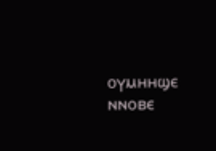ⲟⲩⲙⲏⲏϣⲉ ⲛⲛⲟⲃⲉ